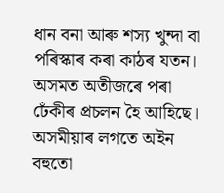ধান বনা আৰু শস্য খুন্দা বা পৰিস্কাৰ কৰা কাঠৰ যতন। অসমত অতীজৰে পৰা ঢেঁকীৰ প্ৰচলন হৈ আহিছে। অসমীয়াৰ লগতে অইন বহুতো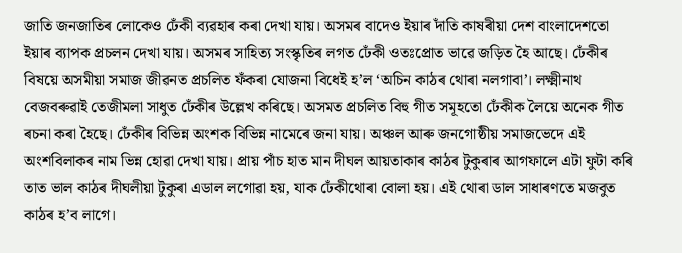জাতি জনজাতিৰ লোকেও ঢেঁকী ব্যৱহাৰ কৰা দেখা যায়। অসমৰ বাদেও ইয়াৰ দাঁতি কাষৰীয়া দেশ বাংলাদেশতো ইয়াৰ ব্যাপক প্ৰচলন দেখা যায়। অসমৰ সাহিত্য সংস্কৃতিৰ লগত ঢেঁকী ওতঃপ্ৰোত ভাৱে জড়িত হৈ আছে। ঢেঁকীৰ বিষয়ে অসমীয়া সমাজ জীৱনত প্ৰচলিত ফঁকৰা যোজনা বিধেই হ’ল ‘অচিন কাঠৰ থোৰা নলগাবা’। লক্ষ্মীনাথ বেজবৰুৱাই তেজীমলা সাধুত ঢেঁকীৰ উল্লেখ কৰিছে। অসমত প্ৰচলিত বিহু গীত সমূহতো ঢেঁকীক লৈয়ে অনেক গীত ৰচনা কৰা হৈছে। ঢেঁকীৰ বিভিন্ন অংশক বিভিন্ন নামেৰে জনা যায়। অঞ্চল আৰু জনগোষ্ঠীয় সমাজভেদে এই অংশবিলাকৰ নাম ভিন্ন হোৱা দেখা যায়। প্ৰায় পাঁচ হাত মান দীঘল আয়তাকাৰ কাঠৰ টুকুৰাৰ আগফালে এটা ফুটা কৰি তাত ভাল কাঠৰ দীঘলীয়া টুকুৰা এডাল লগোৱা হয়, যাক ঢেঁকীথোৰা বোলা হয়। এই থোৰা ডাল সাধাৰণতে মজবুত কাঠৰ হ’ব লাগে।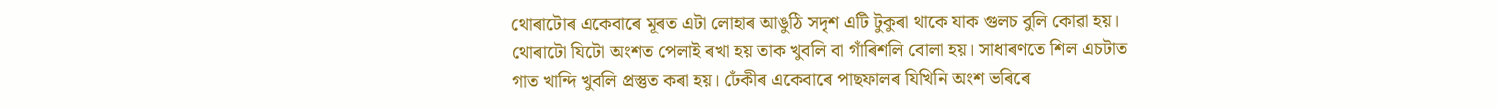থোৰাটোৰ একেবাৰে মূৰত এটা লোহাৰ আঙুঠি সদৃশ এটি টুকুৰা থাকে যাক গুলচ বুলি কোৱা হয়। থোৰাটো যিটো অংশত পেলাই ৰখা হয় তাক খুবলি বা গাঁৰিশলি বোলা হয়। সাধাৰণতে শিল এচটাত গাত খান্দি খুবলি প্ৰস্তুত কৰা হয়। ঢেঁকীৰ একেবাৰে পাছফালৰ যিখিনি অংশ ভৰিৰে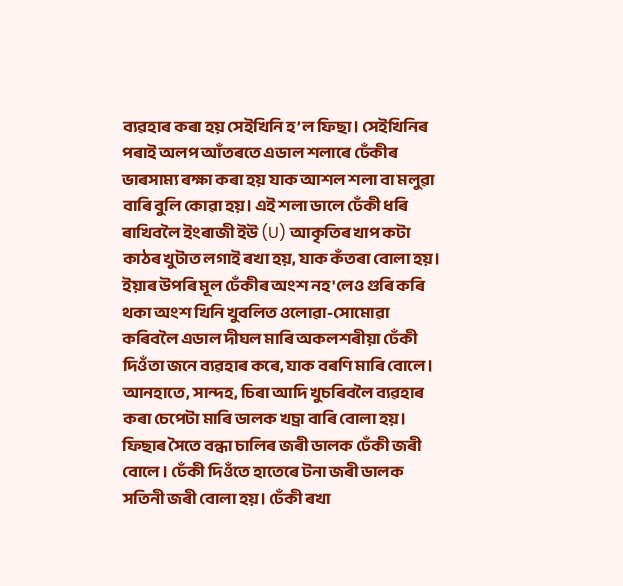ব্যৱহাৰ কৰা হয় সেইখিনি হ’ল ফিছা। সেইখিনিৰ পৰাই অলপ আঁতৰতে এডাল শলাৰে ঢেঁকীৰ ভাৰসাম্য ৰক্ষা কৰা হয় যাক আশল শলা বা মলুৱা বাৰি বুলি কোৱা হয়। এই শলা ডালে ঢেঁকী ধৰি ৰাখিবলৈ ইংৰাজী ইউ (U) আকৃতিৰ খাপ কটা কাঠৰ খুটাত লগাই ৰখা হয়, যাক কঁতৰা বোলা হয়। ইয়াৰ উপৰি মূল ঢেঁকীৰ অংশ নহ'লেও গুৰি কৰি থকা অংশ খিনি খুবলিত ওলোৱা-সোমোৱা কৰিবলৈ এডাল দীঘল মাৰি অকলশৰীয়া ঢেঁকী দিওঁতা জনে ব্যৱহাৰ কৰে, যাক বৰণি মাৰি বোলে। আনহাতে, সান্দহ, চিৰা আদি খুচৰিবলৈ ব্যৱহাৰ কৰা চেপেটা মাৰি ডালক খচ্ৰা বাৰি বোলা হয়। ফিছাৰ সৈতে বন্ধা চালিৰ জৰী ডালক ঢেঁকী জৰী বোলে । ঢেঁকী দিওঁতে হাতেৰে টনা জৰী ডালক সতিনী জৰী বোলা হয়। ঢেঁকী ৰখা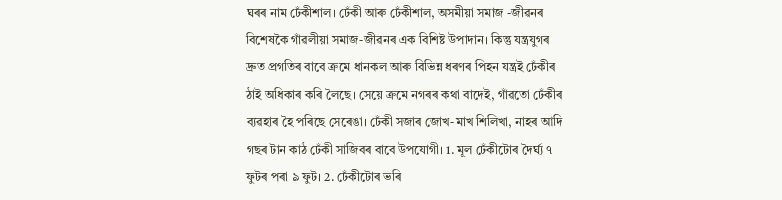ঘৰৰ নাম ঢেঁকীশাল। ঢেঁকী আৰু ঢেঁকীশাল, অসমীয়া সমাজ -জীৱনৰ বিশেষকৈ গাঁৱলীয়া সমাজ-জীৱনৰ এক বিশিষ্ট উপাদান। কিন্তু যন্ত্ৰযুগৰ দ্ৰুত প্ৰগতিৰ বাবে ক্ৰমে ধানকল আৰু বিভিন্ন ধৰণৰ পিহন যন্ত্ৰই ঢেঁকীৰ ঠাই অধিকাৰ কৰি লৈছে। সেয়ে ক্ৰমে নগৰৰ কথা বাদেই, গাঁৱতো ঢেঁকীৰ ব্যৱহাৰ হৈ পৰিছে সেৰেঙা। ঢেঁকী সজাৰ জোখ-মাখ শিলিখা, নাহৰ আদি গছৰ টান কাঠ ঢেঁকী সাজিবৰ বাবে উপযোগী। 1. মূল ঢেঁকীটোৰ দৈৰ্ঘ্য ৭ ফুটৰ পৰা ৯ ফুট। 2. ঢেঁকীটোৰ ভৰি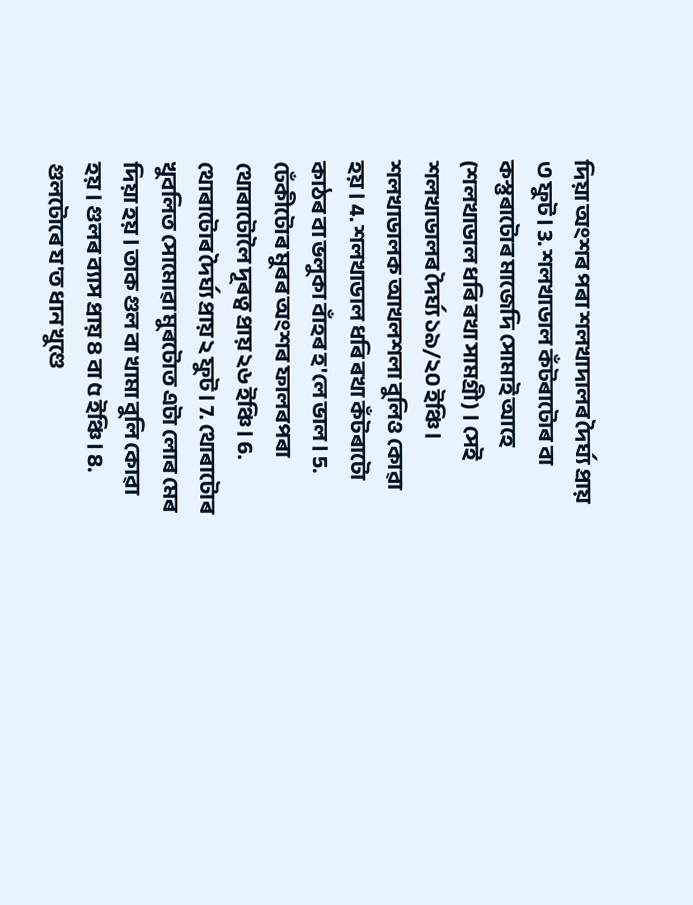দিয়া অংশৰ পৰা শলখাদালৰ দৈৰ্ঘ্য প্ৰায় ৩ ফুট। 3. শলখাডাল কঁটৰাটোৰ বা কস্তুৰাটোৰ মাজেদি সোমাই আহে (শলখাডাল ধৰি ৰখা সামগ্ৰী) । সেই শলখাডালৰ দৈৰ্ঘ্য ১৯/২০ ইঞ্চি। শলখাডালক আখলশলা বুলিও কোৱা হয়। 4. শলখাডাল ধৰি ৰখা কঁটৰাটো কাঠৰ বা ভলুকা বাঁহৰ হ'লে ভাল। 5. ঢেঁকীটোৰ মুৰৰ অংশৰ ফালৰপৰা থোৰাটোলৈ দূৰত্ব প্ৰায় ২৬ ইঞ্চি। 6. থোৰাটোৰ দৈৰ্ঘ্য প্ৰায় ২ ফুট। 7. থোৰাটোৰ খুবলিত সোমোৱা মুৰটোত এটা লোৰ মেৰ দিয়া হয়। তাক গুল বা খামা বুলি কোৱা হয় । গুলৰ ব্যাস প্ৰায় ৪ বা ৫ ইঞ্চি। 8. গুলটোৰে য'ত ধান খুণ্ডে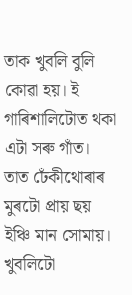তাক খুবলি বুলি কোৱা হয়। ই গাৰিশালিটোত থকা এটা সৰু গাঁত। তাত ঢেঁকীথোৰাৰ মুৰটো প্ৰায় ছয় ইঞ্চি মান সোমায়। খুবলিটো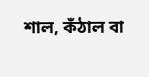শাল, কঁঠাল বা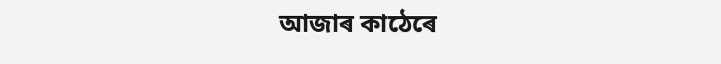আজাৰ কাঠেৰে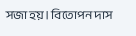সজা হয়। বিতোপন দাস